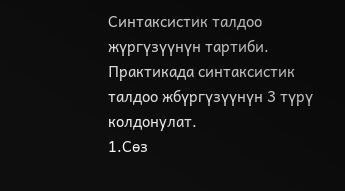Синтаксистик талдоо жүргүзүүнүн тартиби.
Практикада синтаксистик талдоо жбүргүзүүнүн 3 түрү колдонулат.
1.Сөз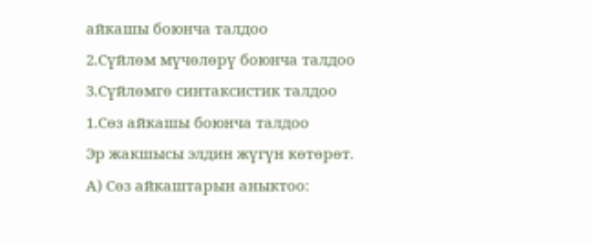айкашы боюнча талдоо
2.Сүйлөм мүчөлөрү боюнча талдоо
3.Сүйлөмгө синтаксистик талдоо
1.Сөз айкашы боюнча талдоо
Эр жакшысы элдин жүгүн көтөрөт.
А) Сөз айкаштарын аныктоо: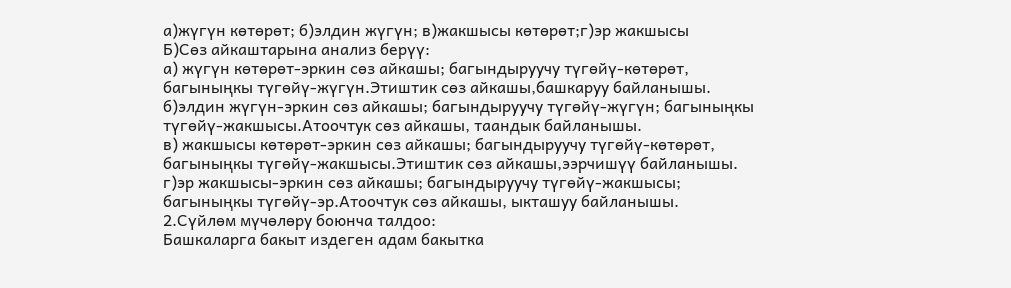а)жүгүн көтөрөт; б)элдин жүгүн; в)жакшысы көтөрөт;г)эр жакшысы
Б)Сөз айкаштарына анализ берүү:
а) жүгүн көтөрөт-эркин сөз айкашы; багындыруучу түгөйү-көтөрөт,
багыныңкы түгөйү-жүгүн.Этиштик сөз айкашы,башкаруу байланышы.
б)элдин жүгүн-эркин сөз айкашы; багындыруучу түгөйү-жүгүн; багыныңкы
түгөйү-жакшысы.Атоочтук сөз айкашы, таандык байланышы.
в) жакшысы көтөрөт-эркин сөз айкашы; багындыруучу түгөйү-көтөрөт,
багыныңкы түгөйү-жакшысы.Этиштик сөз айкашы,ээрчишүү байланышы.
г)эр жакшысы-эркин сөз айкашы; багындыруучу түгөйү-жакшысы;
багыныңкы түгөйү-эр.Атоочтук сөз айкашы, ыкташуу байланышы.
2.Сүйлөм мүчөлөру боюнча талдоо:
Башкаларга бакыт издеген адам бакытка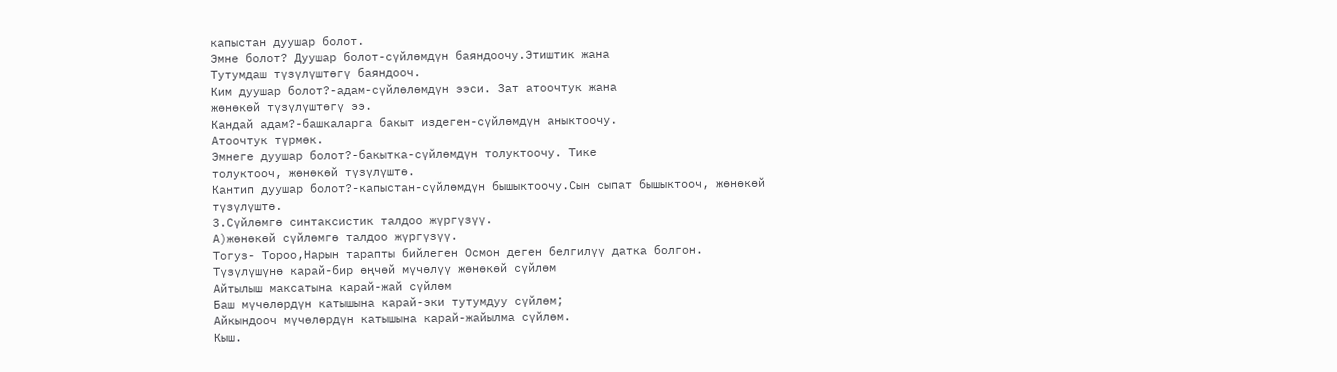капыстан дуушар болот.
Эмне болот? Дуушар болот-сүйлөмдүн баяндоочу.Этиштик жана
Тутумдаш түзүлүштөгү баяндооч.
Ким дуушар болот?-адам-сүйлөлөмдүн ээси. Зат атоочтук жана
жөнөкөй түзүлүштөгү ээ.
Кандай адам?-башкаларга бакыт издеген-сүйлөмдүн аныктоочу.
Атоочтук түрмөк.
Эмнеге дуушар болот?-бакытка-сүйлөмдүн толуктоочу. Тике
толуктооч, жөнөкөй түзүлүштө.
Кантип дуушар болот?-капыстан-сүйлөмдүн бышыктоочу.Сын сыпат бышыктооч, жөнөкөй түзүлүштө.
3.Сүйлөмгө синтаксистик талдоо жүргүзүү.
А)жөнөкөй сүйлөмгө талдоо жүргүзүү.
Тогуз- Тороо,Нарын тарапты бийлеген Осмон деген белгилүү датка болгон.
Түзүлүшүнө карай-бир өңчөй мүчөлүү жөнөкөй сүйлөм
Айтылыш максатына карай-жай сүйлөм
Баш мүчөлөрдүн катышына карай-эки тутумдуу сүйлөм;
Айкындооч мүчөлөрдүн катышына карай-жайылма сүйлөм.
Кыш.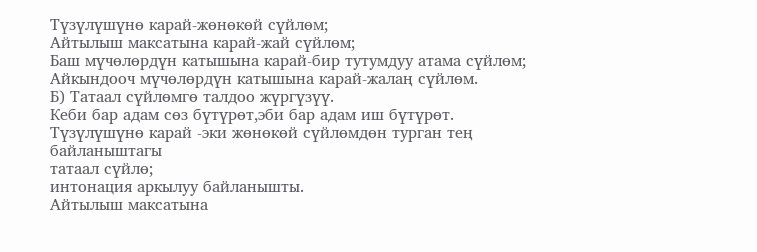Түзүлүшүнө карай-жөнөкөй сүйлөм;
Айтылыш максатына карай-жай сүйлөм;
Баш мүчөлөрдүн катышына карай-бир тутумдуу атама сүйлөм;
Айкындооч мүчөлөрдүн катышына карай-жалаң сүйлөм.
Б) Татаал сүйлөмгө талдоо жүргүзүү.
Кеби бар адам сөз бүтүрөт,эби бар адам иш бүтүрөт.
Түзүлүшүнө карай -эки жөнөкөй сүйлөмдөн турган тең байланыштагы
татаал сүйлө;
интонация аркылуу байланышты.
Айтылыш максатына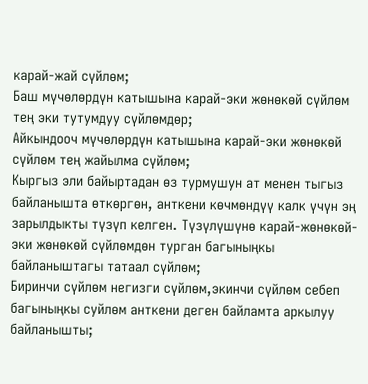карай-жай сүйлөм;
Баш мүчөлөрдүн катышына карай-эки жөнөкөй сүйлөм тең эки тутумдуу сүйлөмдөр;
Айкындооч мүчөлөрдүн катышына карай-эки жөнөкөй сүйлөм тең жайылма сүйлөм;
Кыргыз эли байыртадан өз турмушун ат менен тыгыз байланышта өткөргөн, анткени көчмөндүү калк үчүн эң зарылдыкты түзүп келген. Түзүлүшүнө карай-жөнөкөй-эки жөнөкөй сүйлөмдөн турган багыныңкы байланыштагы татаал сүйлөм;
Биринчи сүйлөм негизги сүйлөм,экинчи сүйлөм себеп багыныңкы суйлөм анткени деген байламта аркылуу байланышты;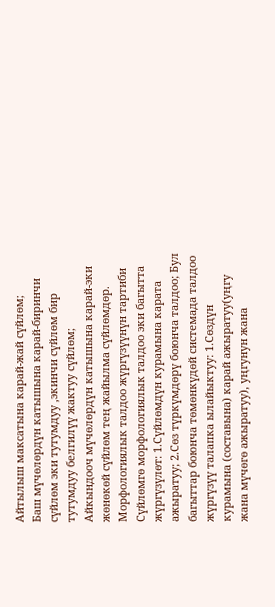Айтылыш максатына карай-жай сүйлөм;
Баш мүчөлөрдүн катышына карай-биринчи сүйлөм эки тутумдуу ,экинчи сүйлөм бир тутумдуу белгилүү жактуу сүйлөм;
Айкындооч мүчөлөрдүн катышына карай-эки жөнөкөй сүйлөм тең жайылма сүйлөмдөр.
Морфологиялык талдоо жүргүзүүнүн тартиби Сүйлөмгө морфологиялык талдоо эки багытта жүргүзүлөт: 1.Сүйлөмдүн курамына карата ажыратуу; 2.Сөз түркүмдөрү боюнча талдоо; Бул багыттар боюнча төмөнкүдөй системада талдоо жүргүзүү талапка ылайыктуу: 1.Сөздүн курамына (составына) карай ажыратуу(уңгу жана мүчөгө ажыратуу), уңгунун жана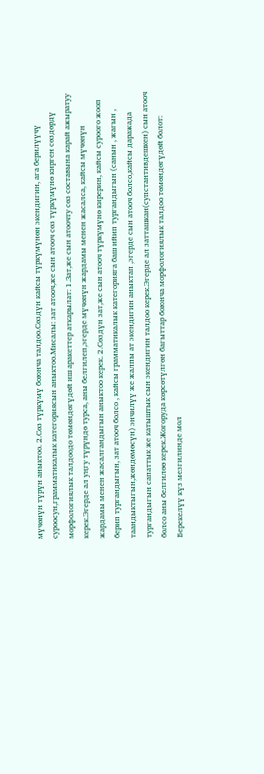мүчөнүн түрүн аныктоо. 2.Сөз түркүмү боюнча талдоо.Сөздүн кайсы түркүмүнөн экендигин, ага берилүүчү суроосун,грамматикалык категориясын аныктоо.Мисалы: зат атооч,же сын атооч сөз түркүмүнө кирген сөздөрдү морфологиялык талдоодо төмөндөгүдөй иш аракеттер аткарылат: 1.Зат,же сын атоочту сөз составына карай ажыратуу керек.Эгерде ал уңгу түрүндө турса, аны белгилеп,эгерде мүчөнүн жардамы менен жасалса, кайсы мүчөнүн жардамы менен жасалгандыгын аныктоо керек. 2.Сөздүн зат,же сын атооч түркүмүнө кирерин, кайсы суроого жооп берип тургандыгын, зат атооч болсо , кайсы грамматикалык категорияга баш ийип тургандыгын (санын , жагын , таандыктыгын,жөндөмөсүн) энчилүү же жалпы ат экендигин аныктап ,эгерде сын атооч болсо,кайсы даражада тургандыгын сапаттык же катыштык сын экендигин талдоо керек.Эгерде ал затташкан(супстантивдешкен) сын атооч болсо аны белгилөө керек.Жогоруда көрсөтүлгөн багыттар боюнча морфологиялык талдоо төмөндөгүдөй болот:
Берекелүү күз мезгилинде мол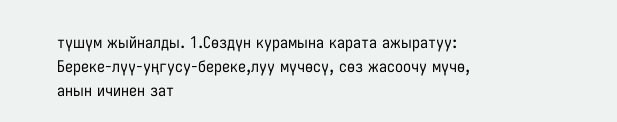түшүм жыйналды. 1.Сөздүн курамына карата ажыратуу: Береке-лүү-уңгусу-береке,луу мүчөсү, сөз жасоочу мүчө, анын ичинен зат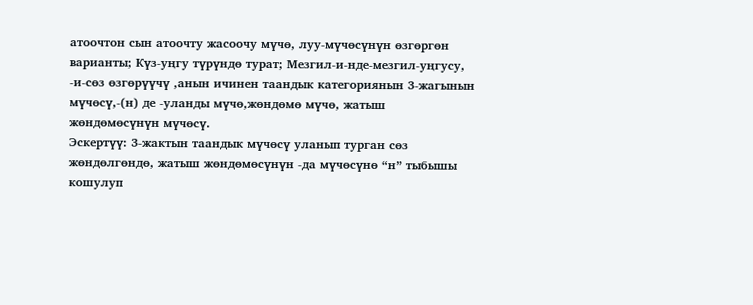атоочтон сын атоочту жасоочу мүчө, луу-мүчөсүнүн өзгөргөн варианты; Күз-уңгу түрүндө турат; Мезгил-и-нде-мезгил-уңгусу, -и-сөз өзгөрүүчү ,анын ичинен таандык категориянын 3-жагынын мүчөсү,-(н) де -уланды мүчө,жөндөмө мүчө, жатыш жөндөмөсүнүн мүчөсү.
Эскертүү: 3-жактын таандык мүчөсү уланып турган сөз жөндөлгөндө, жатыш жөндөмөсүнүн -да мүчөсүнө “н” тыбышы кошулуп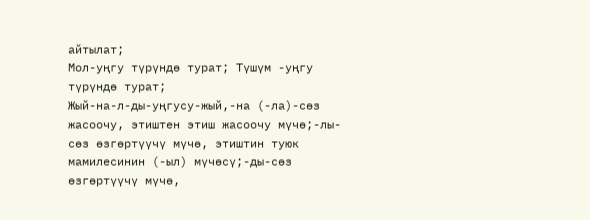айтылат;
Мол-уңгу түрүндө турат; Түшүм -уңгу түрүндө турат;
Жый-на-л-ды-уңгусу-жый,-на (-ла)-сөз жасоочу, этиштен этиш жасоочу мүчө;-лы- сөз өзгөртүүчү мүчө, этиштин туюк мамилесинин (-ыл) мүчөсү;-ды-сөз өзгөртүүчү мүчө,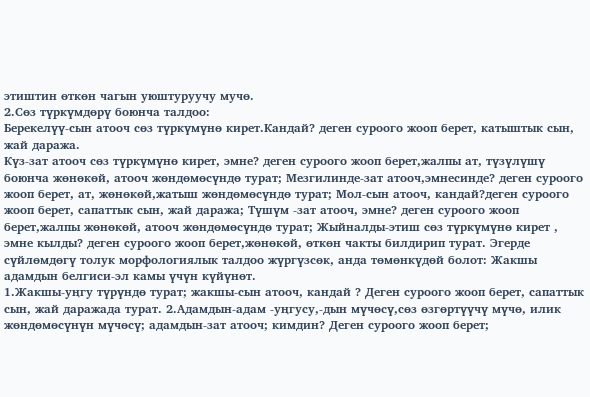этиштин өткөн чагын уюштуруучу мучө.
2.Сөз түркүмдөрү боюнча талдоо:
Берекелүү-сын атооч сөз түркүмүнө кирет.Кандай? деген суроого жооп берет, катыштык сын, жай даража.
Күз-зат атооч сөз түркүмүнө кирет, эмне? деген суроого жооп берет,жалпы ат, түзүлүшү боюнча жөнөкөй, атооч жөндөмөсүндө турат; Мезгилинде-зат атооч,эмнесинде? деген суроого жооп берет, ат, жөнөкөй,жатыш жөндөмөсүндө турат; Мол-сын атооч, кандай?деген суроого жооп берет, сапаттык сын, жай даража; Түшүм -зат атооч, эмне? деген суроого жооп берет,жалпы жөнөкөй, атооч жөндөмөсүндө турат; Жыйналды-этиш сөз түркүмүнө кирет , эмне кылды? деген суроого жооп берет,жөнөкөй, өткөн чакты билдирип турат. Эгерде сүйлөмдөгү толук морфологиялык талдоо жүргүзсөк, анда төмөнкүдөй болот: Жакшы адамдын белгиси-эл камы үчүн күйүнөт.
1.Жакшы-уңгу түрүндө турат; жакшы-сын атооч, кандай ? Деген суроого жооп берет, сапаттык сын, жай даражада турат. 2.Адамдын-адам -уңгусу,-дын мүчөсү,сөз өзгөртүүчү мүчө, илик жөндөмөсүнүн мүчөсү; адамдын-зат атооч; кимдин? Деген суроого жооп берет;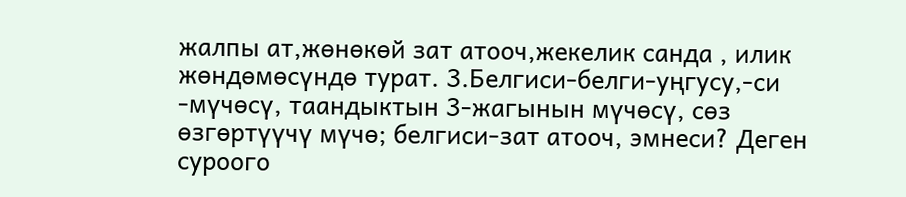жалпы ат,жөнөкөй зат атооч,жекелик санда , илик жөндөмөсүндө турат. 3.Белгиси-белги-уңгусу,-си -мүчөсү, таандыктын 3-жагынын мүчөсү, сөз өзгөртүүчү мүчө; белгиси-зат атооч, эмнеси? Деген суроого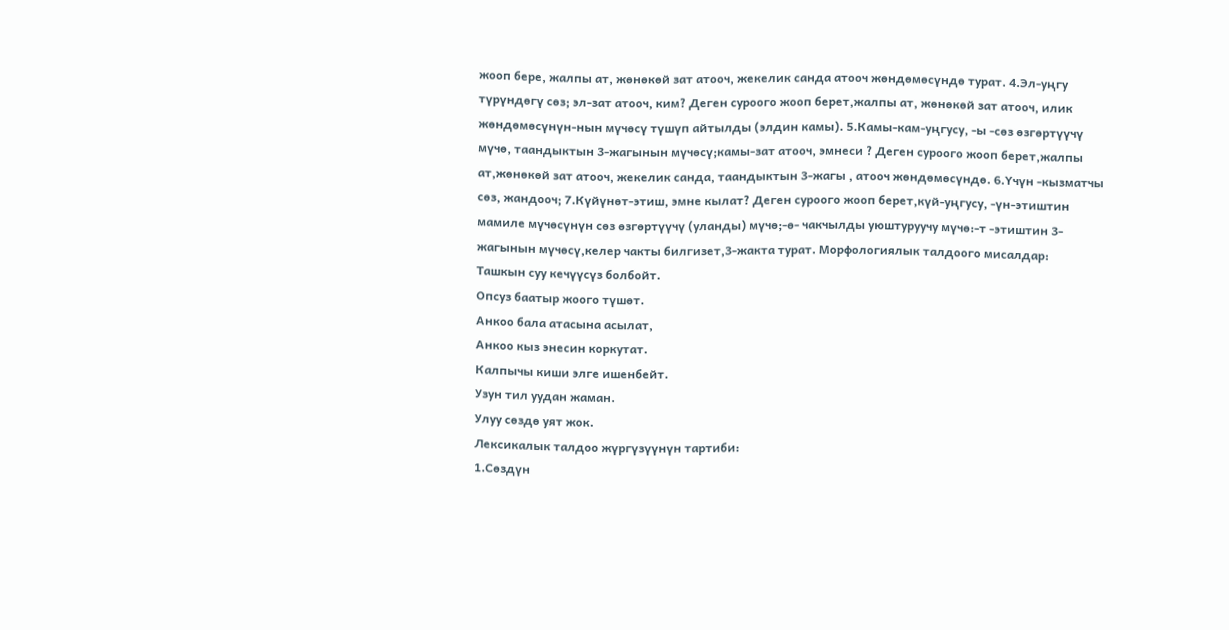жооп бере, жалпы ат, жөнөкөй зат атооч, жекелик санда атооч жөндөмөсүндө турат. 4.Эл-уңгу түрүндөгү сөз; эл-зат атооч, ким? Деген суроого жооп берет,жалпы ат, жөнөкөй зат атооч, илик жөндөмөсүнүн-нын мүчөсү түшүп айтылды (элдин камы). 5.Камы-кам-уңгусу, -ы -сөз өзгөртүүчү мүчө, таандыктын 3-жагынын мүчөсү;камы-зат атооч, эмнеси ? Деген суроого жооп берет,жалпы ат,жөнөкөй зат атооч, жекелик санда, таандыктын 3-жагы , атооч жөндөмөсүндө. 6.Үчүн -кызматчы сөз, жандооч; 7.Күйүнөт-этиш, эмне кылат? Деген суроого жооп берет,күй-уңгусу, -үн-этиштин мамиле мүчөсүнүн сөз өзгөртүүчү (уланды) мүчө;-ө- чакчылды уюштуруучу мүчө:-т -этиштин 3-жагынын мүчөсү,келер чакты билгизет,3-жакта турат. Морфологиялык талдоого мисалдар:
Ташкын суу кечүүсүз болбойт.
Опсуз баатыр жоого түшөт.
Анкоо бала атасына асылат,
Анкоо кыз энесин коркутат.
Калпычы киши элге ишенбейт.
Узун тил уудан жаман.
Улуу сөздө уят жок.
Лексикалык талдоо жүргүзүүнүн тартиби:
1.Сөздүн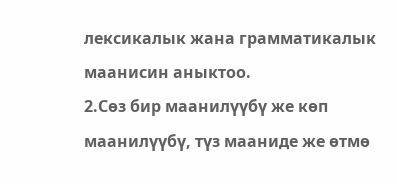лексикалык жана грамматикалык маанисин аныктоо.
2.Сөз бир маанилүүбү же көп маанилүүбү, түз мааниде же өтмө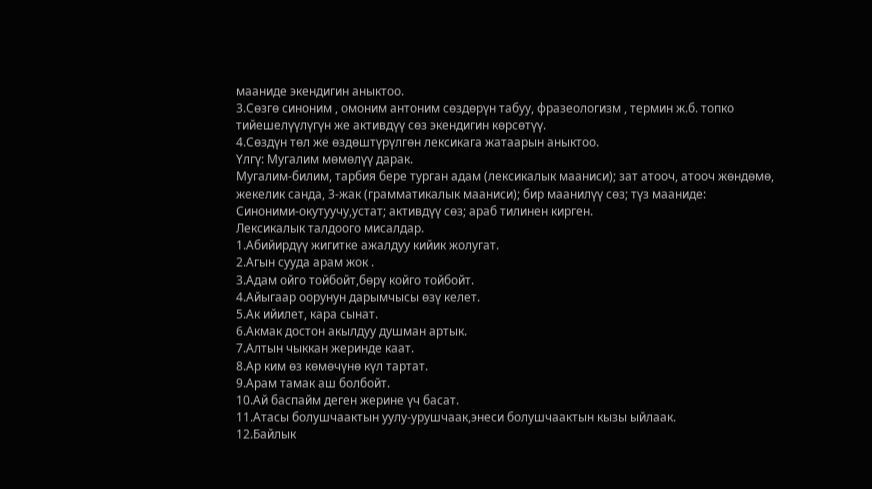мааниде экендигин аныктоо.
3.Сөзгө синоним , омоним антоним сөздөрүн табуу, фразеологизм , термин ж.б. топко тийешелүүлүгүн же активдүү сөз экендигин көрсөтүү.
4.Сөздүн төл же өздөштүрүлгөн лексикага жатаарын аныктоо.
Үлгү: Мугалим мөмөлүү дарак.
Мугалим-билим, тарбия бере турган адам (лексикалык мааниси); зат атооч, атооч жөндөмө, жекелик санда, 3-жак (грамматикалык мааниси); бир маанилүү сөз; түз мааниде:
Синоними-окутуучу,устат; активдүү сөз; араб тилинен кирген.
Лексикалык талдоого мисалдар.
1.Абийирдүү жигитке ажалдуу кийик жолугат.
2.Агын сууда арам жок .
3.Адам ойго тойбойт,бөрү койго тойбойт.
4.Айыгаар оорунун дарымчысы өзү келет.
5.Ак ийилет, кара сынат.
6.Акмак достон акылдуу душман артык.
7.Алтын чыккан жеринде каат.
8.Ар ким өз көмөчүнө күл тартат.
9.Арам тамак аш болбойт.
10.Ай баспайм деген жерине үч басат.
11.Атасы болушчаактын уулу-урушчаак,энеси болушчаактын кызы ыйлаак.
12.Байлык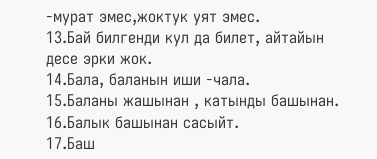-мурат эмес,жоктук уят эмес.
13.Бай билгенди кул да билет, айтайын десе эрки жок.
14.Бала, баланын иши -чала.
15.Баланы жашынан , катынды башынан.
16.Балык башынан сасыйт.
17.Баш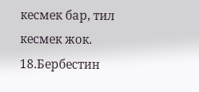кесмек бар, тил кесмек жок.
18.Бербестин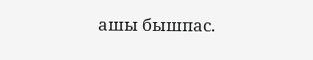ашы бышпас.